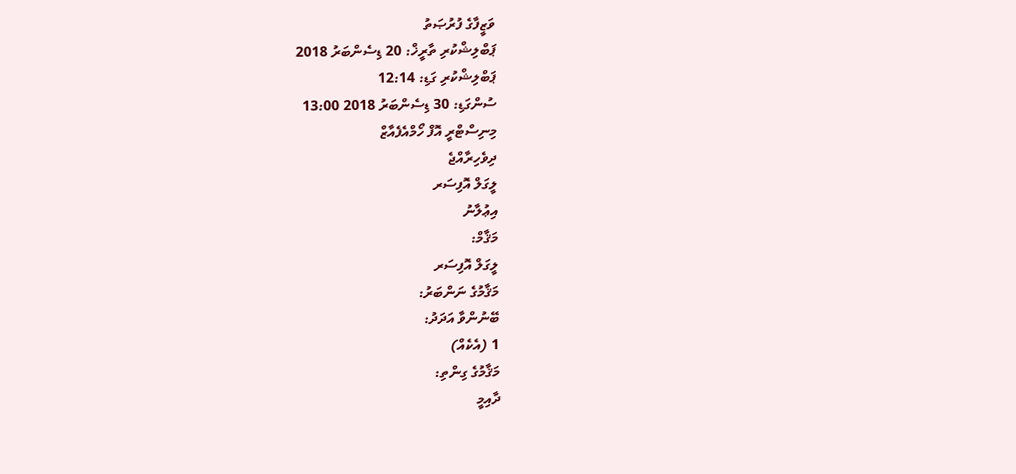ވަޒީފާގެ ފުރުޞަތު
ޕަބްލިޝްކުރި ތާރީޚް: 20 ޑިސެންބަރު 2018
ޕަބްލިޝްކުރި ގަޑި: 12:14
ސުންގަޑި: 30 ޑިސެންބަރު 2018 13:00
މިނިސްޓްރީ އޮފް ހޯމްއެފެއާޒް
ދިވެހިރާއްޖެ
ލީގަލް އޮފިސަރ
އިޢުލާނު
މަޤާމް:
ލީގަލް އޮފިސަރ
މަޤާމުގެ ނަންބަރު:
ބޭނުންވާ އަދަދު:
1 (އެކެއް)
މަޤާމުގެ ގިންތި:
ދާއިމީ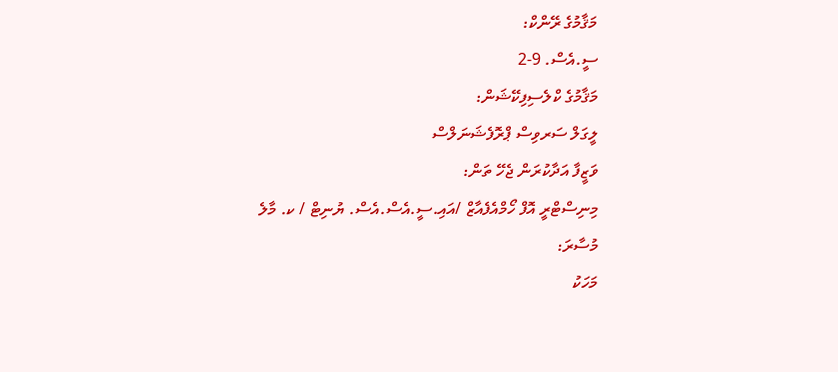މަޤާމުގެ ރޭންކް:
ސީ.އެސް. 9-2
މަޤާމުގެ ކްލެސިފިކޭޝަން:
ލީގަލް ސަރވިސް ޕްރޮފެޝަނަލްސް
ވަޒީފާ އަދާކުރަން ޖެހޭ ތަން:
މިނިސްޓްރީ އޮފް ހޯމްއެފެއާޒް /އައި.ސީ.އެސް.އެސް. ޔުނިޓް / ކ. މާލެ
މުސާރަ:
މަހަކު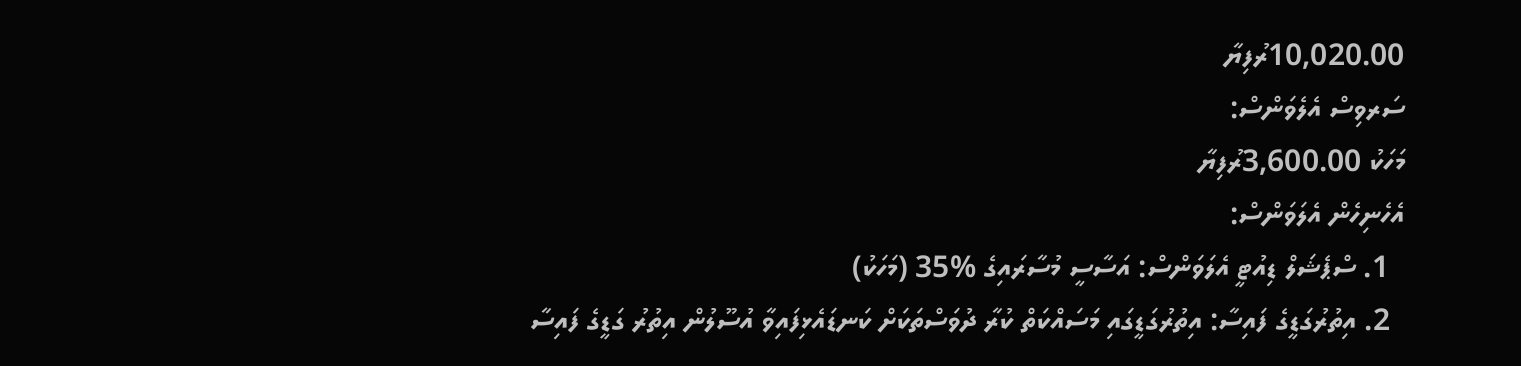10,020.00ރުފިޔާ
ސަރވިސް އެލެވަންސް:
މަހަކު 3,600.00ރުފިޔާ
އެހެނިހެން އެލަވަންސް:
  1. ސްޕެޝަލް ޑިއުޓީ އެލަވަންސް: އަސާސީ މުސާރައިގެ %35 (މަހަކު)
  2. އިތުރުގަޑީގެ ފައިސާ: އިތުރުގަޑީގައި މަސައްކަތް ކުރާ ދުވަސްތަކަށް ކަނޑައެޅިފައިވާ އުސޫލުން އިތުރު ގަޑީގެ ފައިސާ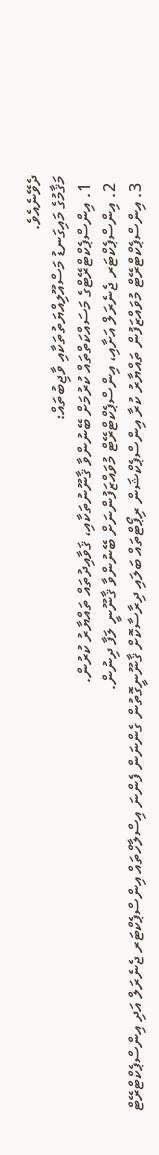ދެވޭނެއެވެ.
މަޤާމުގެ މައިގަނޑު މަސްއޫލިއްޔަތުތަކާއި ވާޖިބުތައް:
  1. އިންސްޕެކްޓްރޭޓްގެ މަސައްކަތްތައް ކުރުމަށް ބޭނުންވާ ޤާނޫނުތަކާއި، ޤަވާއިދުތައް ތައްޔާރު ކުރުން.
  2. އިންސްޕެކްޓަރ ޖެނެރަލް އަށާއި، އިންސްޕެކްޓްރޭޓް މުވައްޒަފުންނަށް ބޭނުންވާ ޤާނޫނީ ލަފާ ދިނުން.
  3. އިންސްޕެކްޓްރޭޓް މުވައްޒަފުން ތައްޔާރު ކުރާ އިންސްޕެކްޝަން ރިޕޯޓްތައް ބަލައި ދިރާސާކޮށް ޤާނޫނީގޮތުން ގެންނަން ފެންނަ އިސްލާހްތައް އިންސްޕެކްޓަރ ޖެނެރަލް އަދި އިންސްޕެކްޓްރޭޓް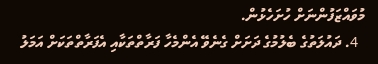މުވައްޒަފުންނަށް ހުށަހެޅުން.
  4. ދައުލަތުގެ ބެލުމުގެ ދަށަށް ގެނެވޭ އެންމެހާ ފަރާތްތަކާއި އެފަރާތްތަކަށް އަމަލު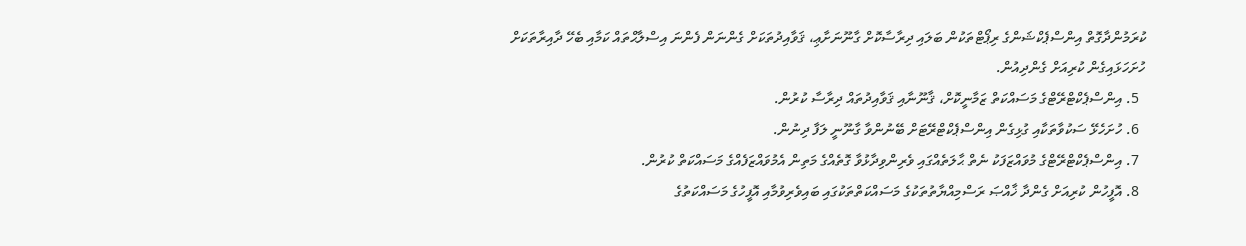ކުރަމުންދާގޮތް އިންސްޕެކްޝަންގެ ރިޕޯޓްތަކުން ބަލައި ދިރާސާކޮށް ގާނޫނަށާޢި، ޤަވާއިދުތަކަށް ގެންނަން ފެންނަ އިސްލާޙްތައް ކަމާއި ބެހޭ ދާއިރާތަކަށް ހުށަހަޅައިގެން ކުރިއަށް ގެންދިއުން.
  5. އިންސްޕެކްޓްރޭޓްގެ މަސައްކަތް ޒަމާނީކޮށް، ޤާނޫނާއި ޤަވާއިދުތައް ދިރާސާ ކުރުން.
  6. ހުށަހެޅޭ ސަކުވާތަކާއި ގުޅިގެން އިންސްޕެކްޓްރޭޓަށް ބޭނުންވާ ގާނޫނީ ލަފާ ދިނުން.
  7. އިންސްޕެކްޓްރޭޓްގެ މުވައްޒަފަކު ނެތް ޙާލަތެއްގައި ވެރިންވިދާޅުވާ ގޮތެއްގެ މަތިން އެމުވައްޒަފެއްގެ މަސައްކަތް ކުރުން.
  8. އޮފީހުން ކުރިއަށް ގެންދާ ޚާއްޞަ ރަސްމިއްޔާތުތަކުގެ މަސައްކަތްތަކުގައި ބައިވެރިވުމާއި އޮފީހުގެ މަސައްކަތުގެ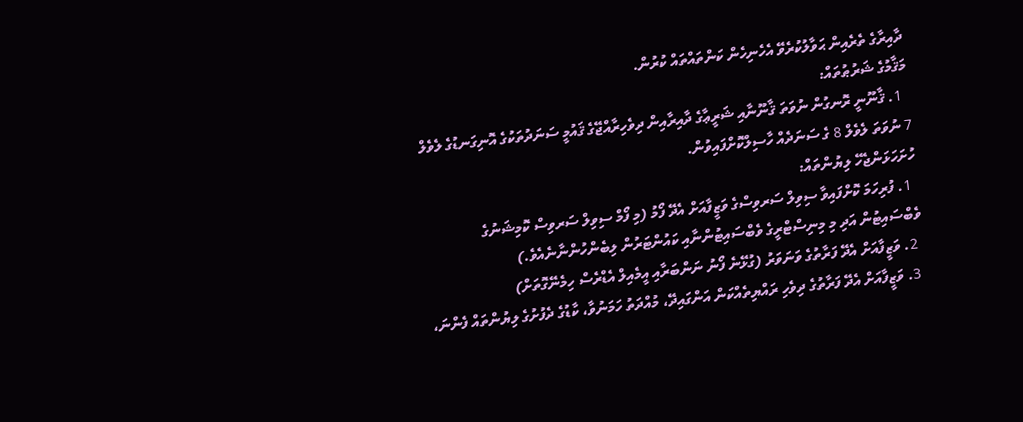ދާއިރާގެ ތެރެއިން ޙަވާލުކުރެވޭ އެހެނިހެން ކަންތައްތައް ކުރުން.
މަޤާމުގެ ޝަރުޠުތައް:
  1. ޤާނޫނީ ރޮނގުން ނުވަތަ ޤާނޫނާއި ޝަރީޢާގެ ދާއިރާއިން ދިވެހިރާއްޖޭގެ ޤައުމީ ސަނަދުތަކުގެ އޮނިގަނޑުގެ ލެވެލް 7 ނުވަތަ ލެވެލް 8 ގެ ސަނަދެއް ހާސިލްކޮށްފައިވުން.
ހުށަހަޅަންޖެހޭ ލިޔުންތައް:
  1. ފުރިހަމަ ކޮށްފައިވާ ސިވިލް ސަރވިސްގެ ވަޒީފާއަށް އެދޭ ފޯމު (މި ފޯމް ސިވިލް ސަރވިސް ކޮމިޝަނުގެ ވެބްސައިޓުން އަދި މި މިނިސްޓްރީގެ ވެބްސައިޓުންނާއި ކައުންޓަރުން ލިބެންހުންނާނެއެވެ.)
  2. ވަޒީފާއަށް އެދޭ ފަރާތުގެ ވަނަވަރު (ގުޅޭނެ ފޯނު ނަންބަރާއި އީމެއިލް އެޑްރެސް ހިމެނޭގޮތަށް)
  3. ވަޒީފާއަށް އެދޭ ފަރާތުގެ ދިވެހި ރައްޔިތެއްކަން އަންގައިދޭ، މުއްދަތު ހަމަނުވާ، ކާޑުގެ ދެފުށުގެ ލިޔުންތައް ފެންނަ،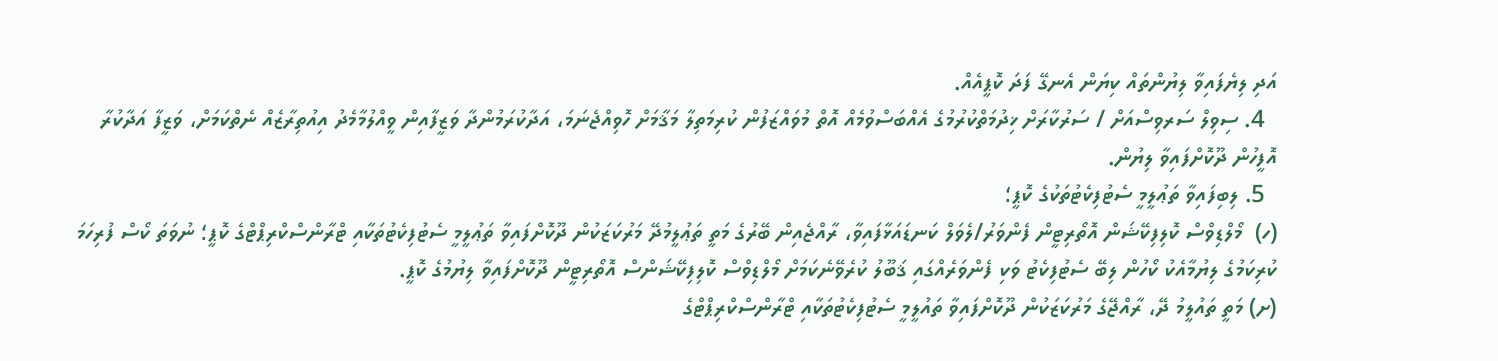އަދި ލިޔެފައިވާ ލިޔުންތައް ކިޔަން އެނގޭ ފަދަ ކޮޕީއެއް.
  4. ސިވިލް ސަރވިސްއަށް / ސަރުކާރަށް ޚިދުމަތްކުރުމުގެ އެއްބަސްވުމެއް އޮތް މުވައްޒަފުން ކުރިމަތިލާ މަޤާމަށް ހޮވިއްޖެނަމަ، އަދާކުރަމުންދާ ވަޒީފާއިން ވީއްލުމާމެދު އިއުތިރާޒެއް ނެތްކަމަށް، ވަޒީފާ އަދާކުރާ އޮފީހުން ދޫކޮށްފައިވާ ލިޔުން.
  5. ލިބިފައިވާ ތަޢުލީމީ ސެޓުފިކެޓުތަކުގެ ކޮޕީ؛
(ހ)  މޯލްޑިވްސް ކޮލިފިކޭޝަން އޮތޯރިޓީން ފެންވަރު/ލެވަލް ކަނޑައަޅާފައިވާ، ރާއްޖެއިން ބޭރުގެ މަތީ ތަޢުލީމުދޭ މަރުކަޒަކުން ދޫކޮށްފައިވާ ތަޢުލީމީ ސެޓުފިކެޓުތަކާއި ޓްރާންސްކްރިޕްޓްގެ ކޮޕީ؛ ނުވަތަ ކޯސް ފުރިހަމަ ކުރިކަމުގެ ލިޔުމާއެކު ކޯހުން ލިބޭ ސެޓުފިކެޓު ވަކި ފެންވަރެއްގައި ޤަބޫލު ކުރެވޭނެކަމަށް މޯލްޑިވްސް ކޮލިފިކޭޝަންސް އޮތޯރިޓީން ދޫކޮށްފައިވާ ލިޔުމުގެ ކޮޕީ.
(ށ) މަތީ ތައުލީމު ދޭ، ރާއްޖޭގެ މަރުކަޒަކުން ދޫކޮށްފައިވާ ތައުލީމީ ސެޓުފިކެޓުތަކާއި ޓްރާންސްކްރިޕްޓްގެ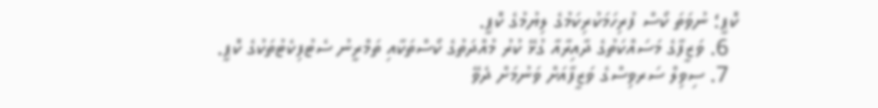ކޮޕީ؛ ނުވަތަ ކޯސް ފުރިހަމަކުރިކަމުގެ ލިޔުމުގެ ކޮޕީ.
  6. ވަޒީފާގެ މަސައްކަތުގެ ދާއިރާއާ ގުޅޭ ކުރު މުއްދަތުގެ ކޯސްތަކާއި ތަމްރީނު ސެޓުފިކެޓުތަކުގެ ކޮޕީ.
  7. ސިވިލް ސަރވިސްގެ ވަޒީފާއަށް ވަނުމަށް ދެވޭ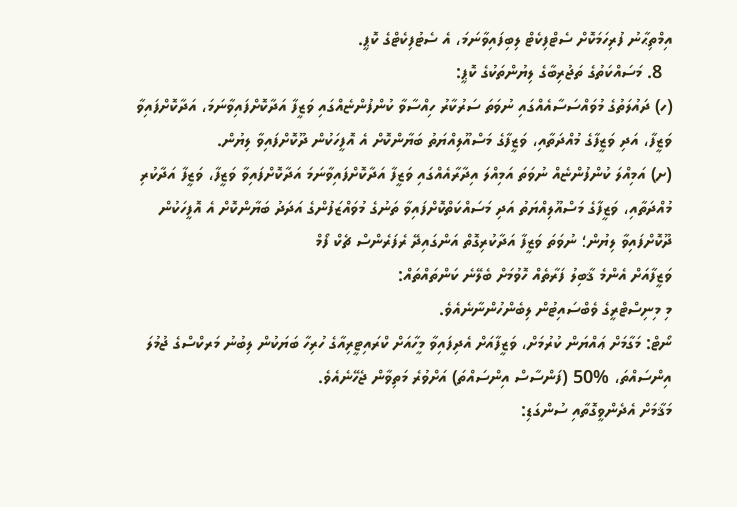އިމްތިޙާނު ފުރިހަމަކޮށް ސެޓްފިކެޓް ލިބިފައިވާނަމަ، އެ ސެޓުފިކެޓްގެ ކޮޕީ.
  8. މަސައްކަތުގެ ތަޖުރިބާގެ ލިޔުންތަކުގެ ކޮޕީ:
(ހ) ދައުލަތުގެ މުވައްސަސާއެއްގައި ނުވަތަ ސަރުކާރު ހިއްސާވާ ކުންފުންޏެއްގައި ވަޒީފާ އަދާކޮށްފައިވާނަމަ، އަދާކޮށްފައިވާ ވަޒީފާ، އަދި ވަޒީފާގެ މުއްދަތާއި، ވަޒީފާގެ މަސްއޫލިއްޔަތު ބަޔާންކޮށް އެ އޮފީހަކުން ދޫކޮށްފައިވާ ލިޔުން.
(ށ) އަމިއްލަ ކުންފުންޏެއް ނުވަތަ އަމިއްލަ އިދާރާއެއްގައި ވަޒީފާ އަދާކޮށްފައިވާނަމަ އަދާކޮށްފައިވާ ވަޒީފާ، ވަޒީފާ އަދާކުރި މުއްދަތާއި، ވަޒީފާގެ މަސްއޫލިއްޔަތު އަދި މަސައްކަތްކޮށްފައިވާ ތަނުގެ މުވައްޒަފުންގެ އަދަދު ބަޔާންކޮށް އެ އޮފީހަކުން ދޫކޮށްފައިވާ ލިޔުން؛ ނުވަތަ ވަޒީފާ އަދާކުރިގޮތް އަންގައިދޭ ރެފަރެންސް ޗެކް ފޯމް
ވަޒީފާއަށް އެންމެ ޤާބިލު ފަރާތެއް ހޮވުމަށް ބެލޭނެ ކަންތައްތައް:
މި މިނިސްޓްރީގެ ވެބްސައިޓުން ލިބެންހުންނާނެއެވެ.
ނޯޓް: މަގާމަށް ޢައްޔަން ކުރުމަށް، ވަޒީފާއަށް އެދިފައިވާ މީހާއަށް ކްރައިޓީރިއާގެ ހުރިހާ ބަޔަކުން ލިބުނު މަރކްސްގެ ޖުމުލަ އިންސައްތަ، %50 (ފަންސާސް އިންސައްތަ) އަށްވުރެ މަތިވާން ޖެހޭނެއެވެ.
މަޤާމަށް އެދެންވީގޮތާއި ސުންގަޑި: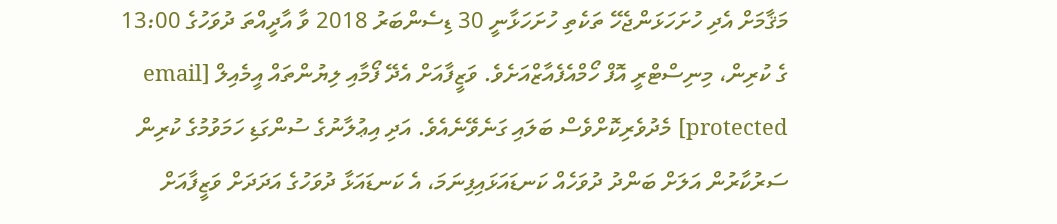މަޤާމަށް އެދި ހުށަހަޅަންޖެހޭ ތަކެތި ހުށަހަޅާނީ 30 ޑިސެންބަރު 2018 ވާ އާދީއްތަ ދުވަހުގެ 13:00 ގެ ކުރިން، މިނިސްޓްރީ އޮފް ހޯމްއެފެއާޒްއަށެވެ. ވަޒީފާއަށް އެދޭ ފޯމާއި ލިޔުންތައް އީމެއިލް [email protected] މެދުވެރިކޮށްވެސް ބަލައި ގަނެވޭނެއެވެ. އަދި އިޢުލާނުގެ ސުންގަޑި ހަމަވުމުގެ ކުރިން ސަރުކާރުން އަލަށް ބަންދު ދުވަހެއް ކަނޑައަޅައިފިނަމަ، އެ ކަނޑައަޅާ ދުވަހުގެ އަދަދަށް ވަޒީފާއަށް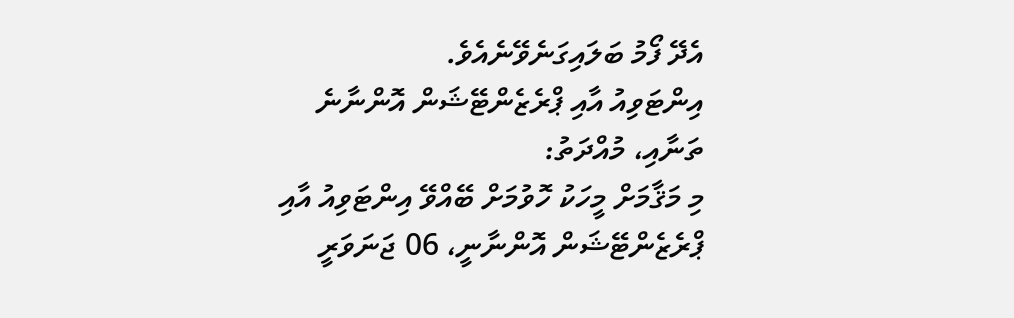އެދޭ ފޯމު ބަލައިގަނެވޭނެއެވެ.
އިންޓަވިއު އާއި ޕްރެޒެންޓޭޝަން އޮންނާނެ ތަނާއި، މުއްދަތު:
މި މަޤާމަށް މީހަކު ހޮވުމަށް ބޭއްވޭ އިންޓަވިއު އާއި ޕްރެޒެންޓޭޝަން އޮންނާނީ، 06 ޖަނަވަރީ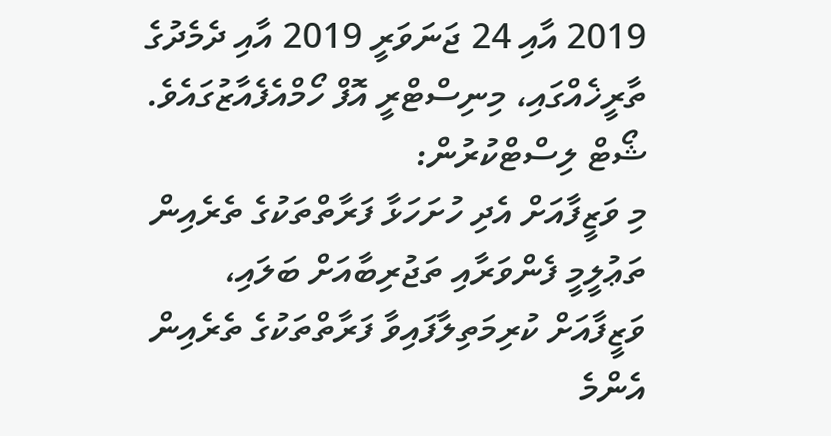2019 އާއި 24 ޖަނަވަރީ 2019 އާއި ދެމެދުގެ ތާރީޚެއްގައި، މިނިސްޓްރީ އޮފް ހޯމްއެފެއާޒުގައެވެ.
ޝޯޓް ލިސްޓްކުރުން:
މި ވަޒީފާއަށް އެދި ހުށަހަޅާ ފަރާތްތަކުގެ ތެރެއިން ތަޢުލީމީ ފެންވަރާއި ތަޖުރިބާއަށް ބަލައި، ވަޒީފާއަށް ކުރިމަތިލާފައިވާ ފަރާތްތަކުގެ ތެރެއިން އެންމެ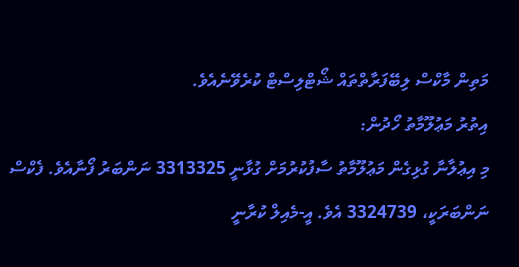މަތިން މާކްސް ލިބޭފަރާތްތައް ޝޯޓްލިސްޓް ކުރެވޭނެއެވެ.
އިތުރު މަޢުލޫމާތު ހޯދުން:
މި އިޢުލާނާ ގުޅިގެން މަޢުލޫމާތު ސާފުކުރުމަށް ގުޅާނީ 3313325 ނަންބަރު ފޯނާއެވެ. ފެކްސް ނަންބަރަކީ، 3324739 އެވެ. އީ-މެއިލް ކުރާނީ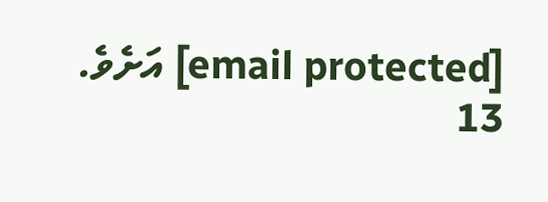[email protected] އަށެވެ.
13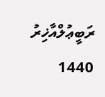ރަބީޢުލްއާޚިރު 1440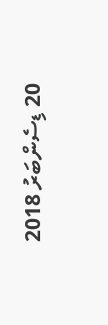20 ޑިސެންބަރު 2018